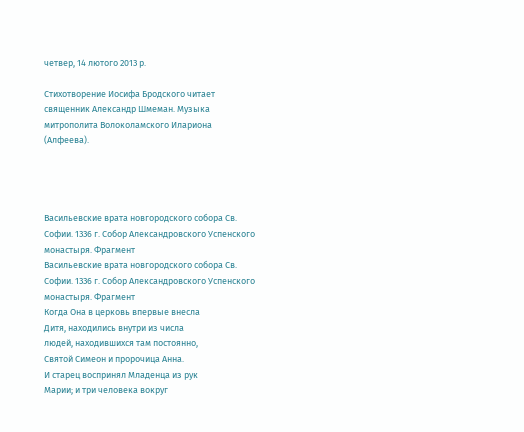четвер, 14 лютого 2013 р.

Стихотворение Иосифа Бродского читает священник Александр Шмеман. Музыка митрополита Волоколамского Илариона (Алфеева).




Васильевские врата новгородского собора Св. Софии. 1336 г. Собор Александровского Успенского монастыря. Фрагмент
Васильевские врата новгородского собора Св. Софии. 1336 г. Собор Александровского Успенского монастыря. Фрагмент
Когда Она в церковь впервые внесла
Дитя, находились внутри из числа
людей, находившихся там постоянно,
Святой Симеон и пророчица Анна.
И старец воспринял Младенца из рук
Марии; и три человека вокруг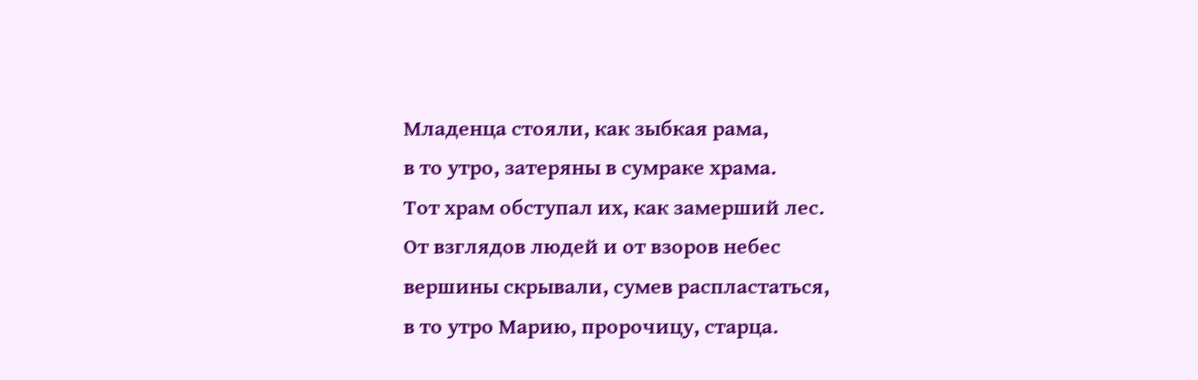Младенца стояли, как зыбкая рама,
в то утро, затеряны в сумраке храма.
Тот храм обступал их, как замерший лес.
От взглядов людей и от взоров небес
вершины скрывали, сумев распластаться,
в то утро Марию, пророчицу, старца.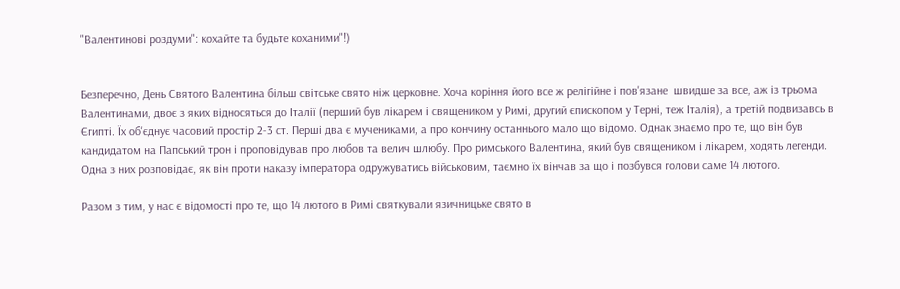"Валентинові роздуми": кохайте та будьте коханими"!)


Безперечно, День Святого Валентина більш світське свято ніж церковне. Хоча коріння його все ж релігійне і пов'язане  швидше за все, аж із трьома Валентинами, двоє з яких відносяться до Італії (перший був лікарем і священиком у Римі, другий єпископом у Терні, теж Італія), а третій подвизавсь в Єгипті. Їх об'єднує часовий простір 2-3 ст. Перші два є мучениками, а про кончину останнього мало що відомо. Однак знаємо про те, що він був кандидатом на Папський трон і проповідував про любов та велич шлюбу. Про римського Валентина, який був священиком і лікарем, ходять легенди. Одна з них розповідає, як він проти наказу імператора одружуватись військовим, таємно їх вінчав за що і позбувся голови саме 14 лютого.

Разом з тим, у нас є відомості про те, що 14 лютого в Римі святкували язичницьке свято в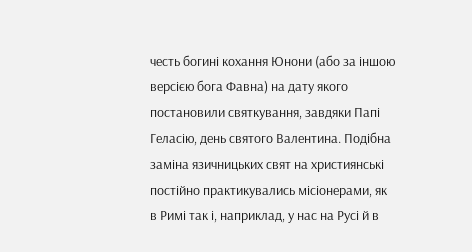честь богині кохання Юнони (або за іншою версією бога Фавна) на дату якого постановили святкування, завдяки Папі Геласію, день святого Валентина. Подібна заміна язичницьких свят на християнські постійно практикувались місіонерами, як в Римі так і, наприклад, у нас на Русі й в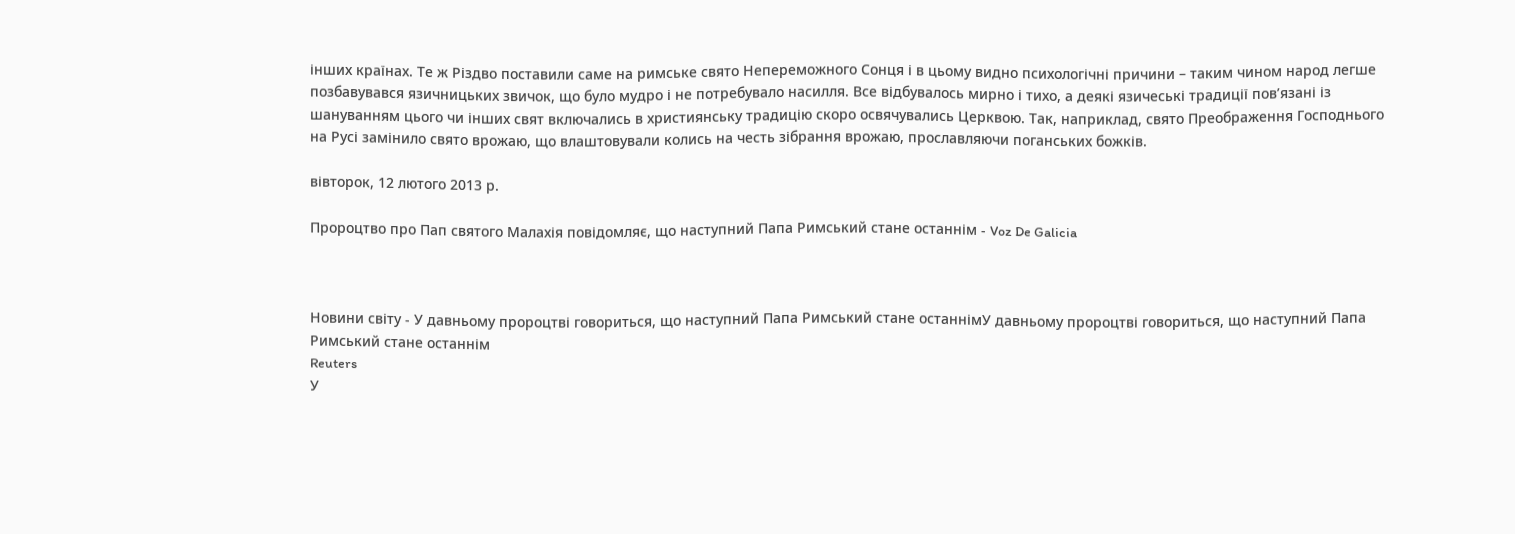інших країнах. Те ж Різдво поставили саме на римське свято Непереможного Сонця і в цьому видно психологічні причини – таким чином народ легше позбавувався язичницьких звичок, що було мудро і не потребувало насилля. Все відбувалось мирно і тихо, а деякі язичеські традиції пов’язані із шануванням цього чи інших свят включались в християнську традицію скоро освячувались Церквою. Так, наприклад, свято Преображення Господнього на Русі замінило свято врожаю, що влаштовували колись на честь зібрання врожаю, прославляючи поганських божків.

вівторок, 12 лютого 2013 р.

Пророцтво про Пап святого Малахія повідомляє, що наступний Папа Римський стане останнім - Voz De Galicia



Новини світу - У давньому пророцтві говориться, що наступний Папа Римський стане останнімУ давньому пророцтві говориться, що наступний Папа Римський стане останнім
Reuters
У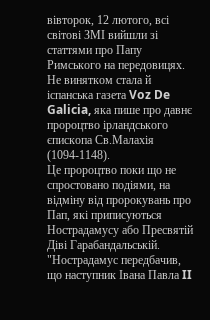вівторок, 12 лютого, всі світові ЗМІ вийшли зі статтями про Папу Римського на передовицях. Не винятком стала й іспанська газета Voz De Galicia, яка пише про давнє пророцтво ірландського єпископа Св.Малахія (1094-1148).
Це пророцтво поки що не спростовано подіями, на відміну від пророкувань про Пап, які приписуються Нострадамусу або Пресвятій Діві Гарабандальській.
"Нострадамус передбачив, що наступник Івана Павла II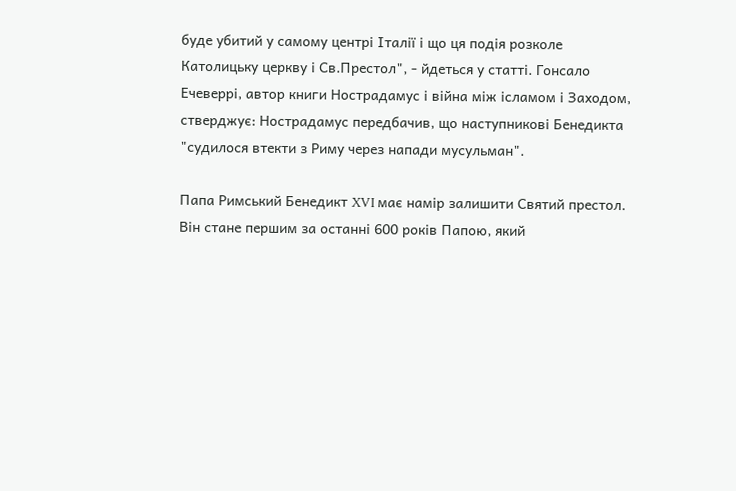буде убитий у самому центрі Італії і що ця подія розколе Католицьку церкву і Св.Престол", - йдеться у статті. Гонсало Ечеверрі, автор книги Нострадамус і війна між ісламом і Заходом, стверджує: Нострадамус передбачив, що наступникові Бенедикта "судилося втекти з Риму через напади мусульман".

Папа Римський Бенедикт XVI має намір залишити Святий престол. Він стане першим за останні 600 років Папою, який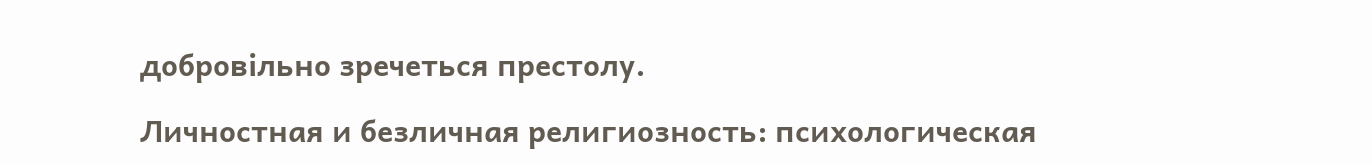добровільно зречеться престолу.

Личностная и безличная религиозность: психологическая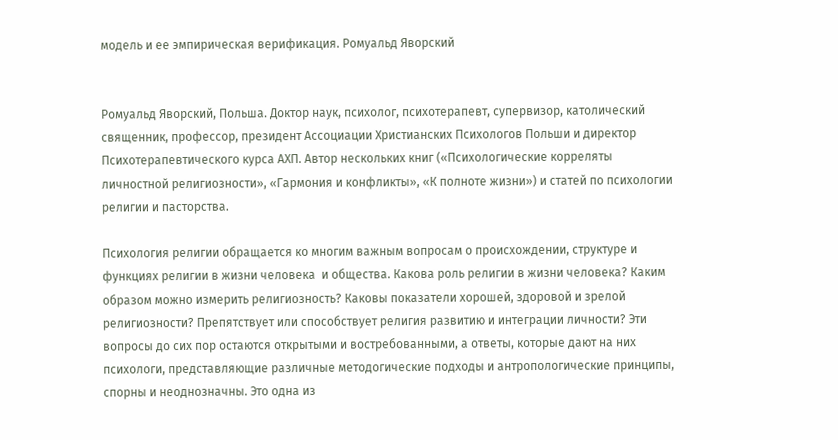модель и ее эмпирическая верификация. Ромуальд Яворский


Ромуальд Яворский, Польша. Доктор наук, психолог, психотерапевт, супервизор, католический священник, профессор, президент Ассоциации Христианских Психологов Польши и директор Психотерапевтического курса АХП. Автор нескольких книг («Психологические корреляты личностной религиозности», «Гармония и конфликты», «К полноте жизни») и статей по психологии религии и пасторства.

Психология религии обращается ко многим важным вопросам о происхождении, структуре и функциях религии в жизни человека  и общества. Какова роль религии в жизни человека? Каким образом можно измерить религиозность? Каковы показатели хорошей, здоровой и зрелой религиозности? Препятствует или способствует религия развитию и интеграции личности? Эти вопросы до сих пор остаются открытыми и востребованными, а ответы, которые дают на них психологи, представляющие различные методогические подходы и антропологические принципы, спорны и неоднозначны. Это одна из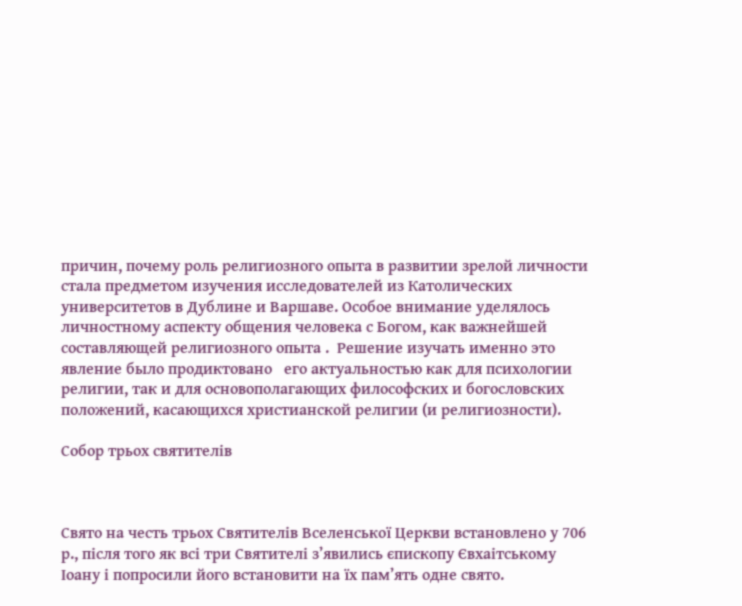причин, почему роль религиозного опыта в развитии зрелой личности стала предметом изучения исследователей из Католических университетов в Дублине и Варшаве. Особое внимание уделялось личностному аспекту общения человека с Богом, как важнейшей составляющей религиозного опыта .  Решение изучать именно это явление было продиктовано   его актуальностью как для психологии религии, так и для основополагающих философских и богословских положений, касающихся христианской религии (и религиозности).

Собор трьох святителів



Cвято на честь трьох Святителів Вселенської Церкви встановлено у 706 р., після того як всі три Святителі з’явились єпископу Євхаітському Іоану і попросили його встановити на їх пам’ять одне свято.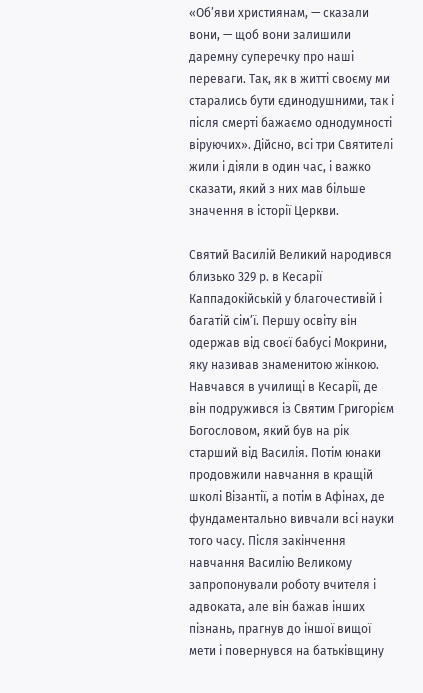«Об’яви християнам, — сказали вони, — щоб вони залишили даремну суперечку про наші переваги. Так, як в житті своєму ми старались бути єдинодушними, так і після смерті бажаємо однодумності віруючих». Дійсно, всі три Святителі жили і діяли в один час, і важко сказати, який з них мав більше значення в історії Церкви.

Святий Василій Великий народився близько 329 р. в Кесарії Каппадокійській у благочестивій і багатій сім’ї. Першу освіту він одержав від своєї бабусі Мокрини, яку називав знаменитою жінкою. Навчався в училищі в Кесарії, де він подружився із Святим Григорієм Богословом, який був на рік старший від Василія. Потім юнаки продовжили навчання в кращій школі Візантії, а потім в Афінах, де фундаментально вивчали всі науки того часу. Після закінчення навчання Василію Великому запропонували роботу вчителя і адвоката, але він бажав інших пізнань, прагнув до іншої вищої мети і повернувся на батьківщину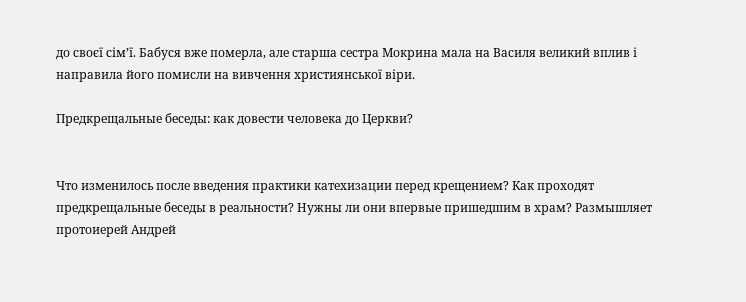до своєї сім’ї. Бабуся вже померла, але старша сестра Мокрина мала на Василя великий вплив і направила його помисли на вивчення християнської віри.

Предкрещальные беседы: как довести человека до Церкви?


Что изменилось после введения практики катехизации перед крещением? Как проходят предкрещальные беседы в реальности? Нужны ли они впервые пришедшим в храм? Размышляет протоиерей Андрей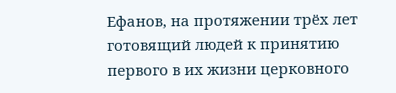Ефанов, на протяжении трёх лет готовящий людей к принятию первого в их жизни церковного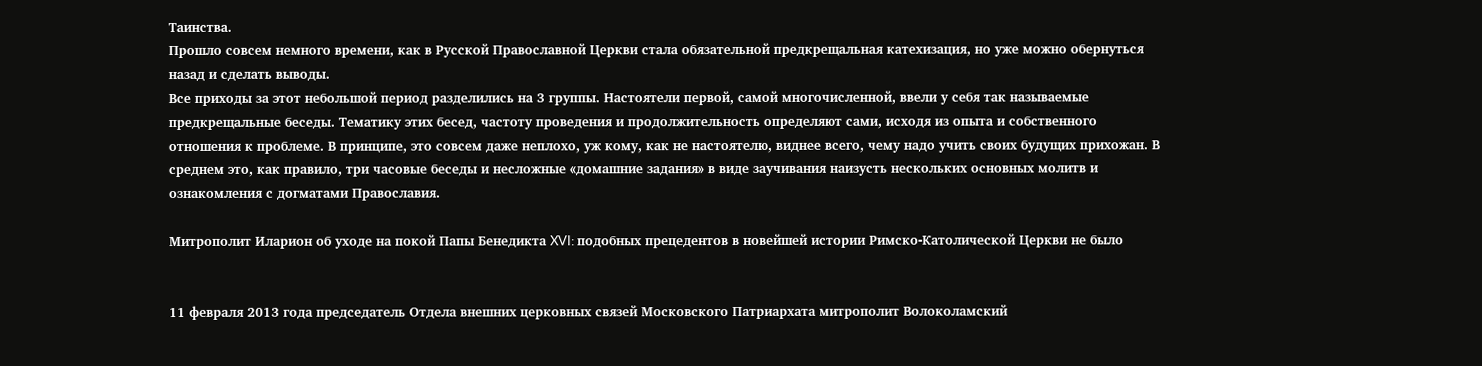Таинства.
Прошло совсем немного времени, как в Русской Православной Церкви стала обязательной предкрещальная катехизация, но уже можно обернуться назад и сделать выводы.
Все приходы за этот небольшой период разделились на 3 группы. Настоятели первой, самой многочисленной, ввели у себя так называемые предкрещальные беседы. Тематику этих бесед, частоту проведения и продолжительность определяют сами, исходя из опыта и собственного отношения к проблеме. В принципе, это совсем даже неплохо, уж кому, как не настоятелю, виднее всего, чему надо учить своих будущих прихожан. В среднем это, как правило, три часовые беседы и несложные «домашние задания» в виде заучивания наизусть нескольких основных молитв и ознакомления с догматами Православия.

Митрополит Иларион об уходе на покой Папы Бенедикта XVI: подобных прецедентов в новейшей истории Римско-Католической Церкви не было


11 февраля 2013 года председатель Отдела внешних церковных связей Московского Патриархата митрополит Волоколамский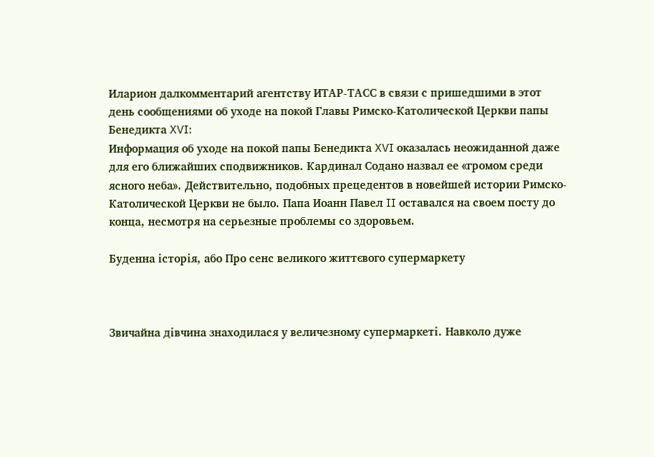Иларион далкомментарий агентству ИТАР-ТАСС в связи с пришедшими в этот день сообщениями об уходе на покой Главы Римско-Католической Церкви папы Бенедикта XVI:
Информация об уходе на покой папы Бенедикта XVI оказалась неожиданной даже для его ближайших сподвижников. Кардинал Содано назвал ее «громом среди ясного неба». Действительно, подобных прецедентов в новейшей истории Римско-Католической Церкви не было. Папа Иоанн Павел II оставался на своем посту до конца, несмотря на серьезные проблемы со здоровьем.

Буденна історія, або Про сенс великого життєвого супермаркету



Звичайна дівчина знаходилася у величезному супермаркеті. Навколо дуже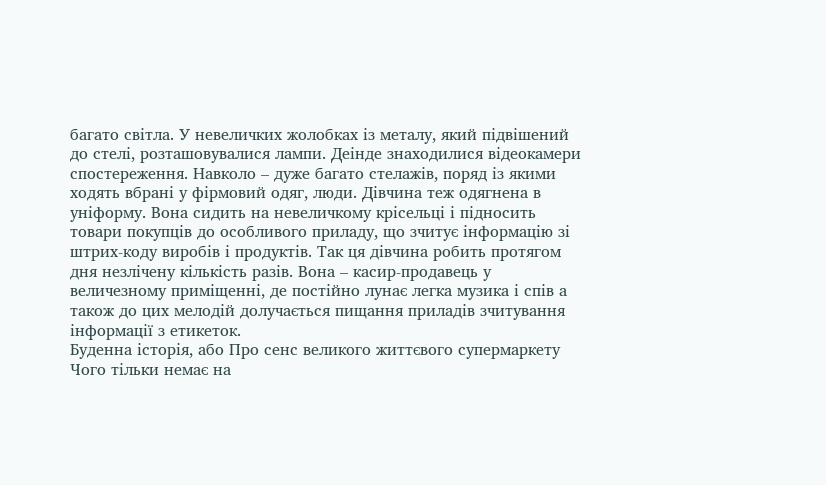багато світла. У невеличких жолобках із металу, який підвішений до стелі, розташовувалися лампи. Деінде знаходилися відеокамери спостереження. Навколо – дуже багато стелажів, поряд із якими ходять вбрані у фірмовий одяг, люди. Дівчина теж одягнена в уніформу. Вона сидить на невеличкому крісельці і підносить товари покупців до особливого приладу, що зчитує інформацію зі штрих-коду виробів і продуктів. Так ця дівчина робить протягом дня незлічену кількість разів. Вона – касир-продавець у величезному приміщенні, де постійно лунає легка музика і спів а також до цих мелодій долучається пищання приладів зчитування інформації з етикеток.
Буденна історія, або Про сенс великого життєвого супермаркету
Чого тільки немає на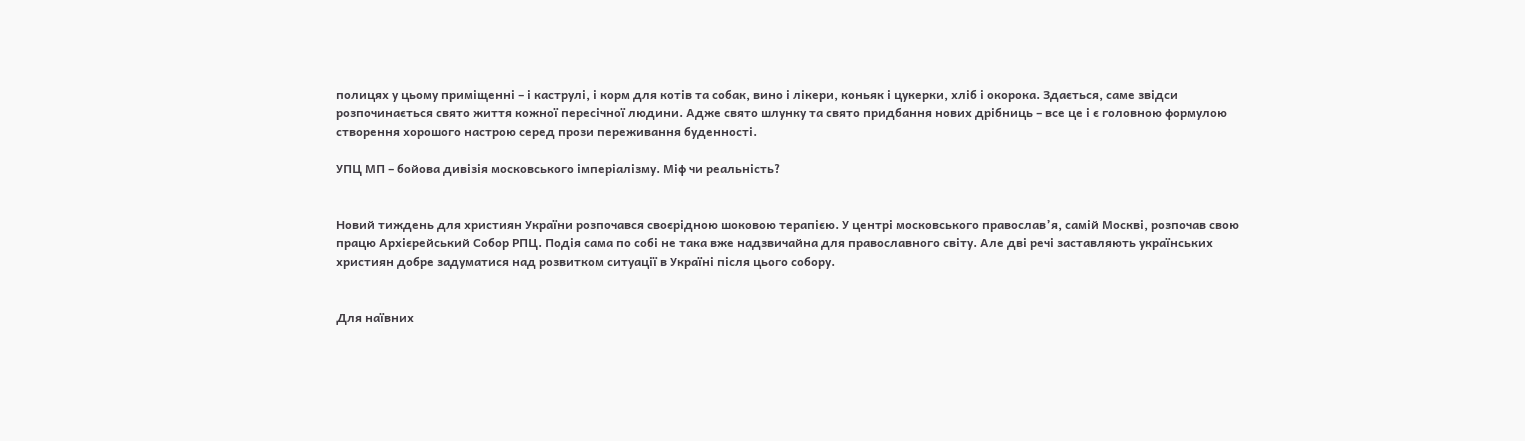полицях у цьому приміщенні – і каструлі, і корм для котів та собак, вино і лікери, коньяк і цукерки, хліб і окорока. Здається, саме звідси розпочинається свято життя кожної пересічної людини. Адже свято шлунку та свято придбання нових дрібниць – все це і є головною формулою створення хорошого настрою серед прози переживання буденності.

УПЦ МП – бойова дивізія московського імперіалізму. Міф чи реальність?


Новий тиждень для християн України розпочався своєрідною шоковою терапією. У центрі московського православ’я, самій Москві, розпочав свою працю Архієрейський Собор РПЦ. Подія сама по собі не така вже надзвичайна для православного світу. Але дві речі заставляють українських християн добре задуматися над розвитком ситуації в Україні після цього собору.


Для наївних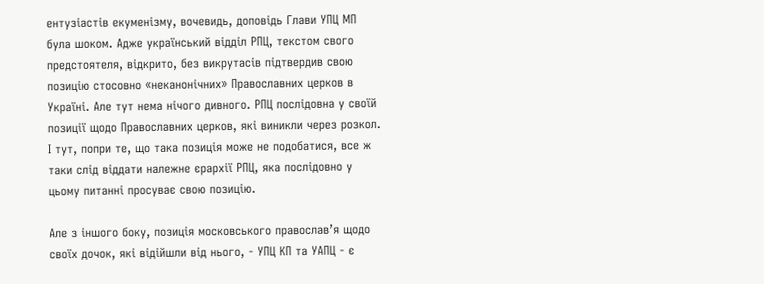ентузіастів екуменізму, вочевидь, доповідь Глави УПЦ МП була шоком. Адже український відділ РПЦ, текстом свого предстоятеля, відкрито, без викрутасів підтвердив свою позицію стосовно «неканонічних» Православних церков в Україні. Але тут нема нічого дивного. РПЦ послідовна у своїй позиції щодо Православних церков, які виникли через розкол. І тут, попри те, що така позиція може не подобатися, все ж таки слід віддати належне єрархії РПЦ, яка послідовно у цьому питанні просуває свою позицію.

Але з іншого боку, позиція московського православ’я щодо своїх дочок, які відійшли від нього, - УПЦ КП та УАПЦ - є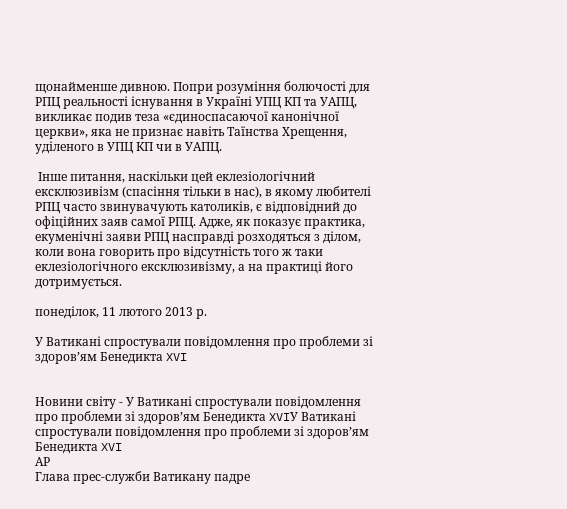щонайменше дивною. Попри розуміння болючості для РПЦ реальності існування в Україні УПЦ КП та УАПЦ, викликає подив теза «єдиноспасаючої канонічної церкви», яка не признає навіть Таїнства Хрещення, уділеного в УПЦ КП чи в УАПЦ.

 Інше питання, наскільки цей еклезіологічний ексклюзивізм (спасіння тільки в нас), в якому любителі РПЦ часто звинувачують католиків, є відповідний до офіційних заяв самої РПЦ. Адже, як показує практика, екуменічні заяви РПЦ насправді розходяться з ділом, коли вона говорить про відсутність того ж таки еклезіологічного ексклюзивізму, а на практиці його дотримується.

понеділок, 11 лютого 2013 р.

У Ватикані спростували повідомлення про проблеми зі здоров’ям Бенедикта XVI


Новини світу - У Ватикані спростували повідомлення про проблеми зі здоров’ям Бенедикта XVIУ Ватикані спростували повідомлення про проблеми зі здоров’ям Бенедикта XVI
АР
Глава прес-служби Ватикану падре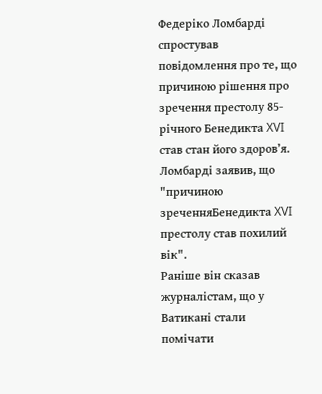Федеріко Ломбарді спростував повідомлення про те, що причиною рішення про зречення престолу 85-річного Бенедикта XVI став стан його здоров’я.
Ломбарді заявив, що "причиною зреченняБенедикта XVI  престолу став похилий вік".
Раніше він сказав журналістам, що у Ватикані стали помічати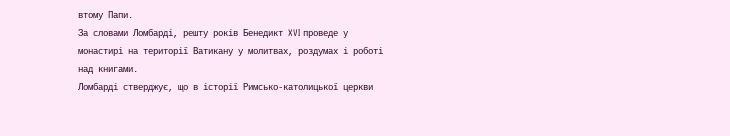втому Папи.
За словами Ломбарді, решту років Бенедикт XVI проведе у монастирі на території Ватикану у молитвах, роздумах і роботі над книгами.
Ломбарді стверджує, що в історії Римсько-католицької церкви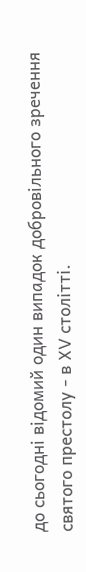до сьогодні відомий один випадок добровільного зречення святого престолу - в XV столітті.